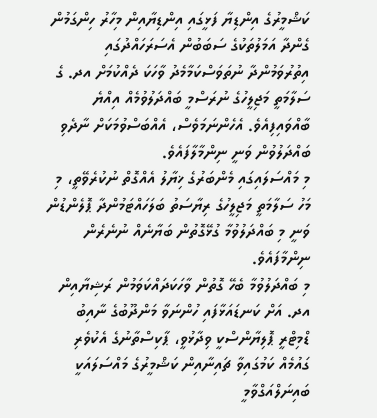ކަޝްމީރުގެ އިންޑިޔާ ފަޅީގައި އިންޑިޔާއިން މިހާރު ހިންގަމުން ގެންދާ އަމަލުތަކުގެ ސަބަބުން އެސަރަހައްދުގައި އިތުރުވަމުންދާ ނުތަވަސްކަމާމެދު ވާހަކަ ދެއްކުމަށް އދ. ގެ ސަލާމަތީ މަޖިލީހުގެ ނުރަސްމީ ބައްދަލުވުމެއް އިއްޔެ ބާއްވައިފިއެވެ. އެހެންނަމަވެސް، އެއްބަސްވުމަކަށް ނާދެވި ބައްދަލުވުން ވަނީ ނިންމާލާފައެވެ.
މި މައްސަލައިގައި މެންބަރުގެ ޚިޔާލު އެއްގޮތް ނުކުރެވޭތީ، މި މަހު ސަލާމަތީ މަޖިލީހުގެ ރިޔާސަތު ބަލަހައްޓަމުންދާ ޕޮލެންޑުން ވަނީ މި ބައްދަލުވުމާ ގުޅޭގޮތުން ބަޔާނެއް ނުނެރެން ނިންމާފައެވެ.
މި ބައްދަލުވުމާ ބެހޭ ގޮތުން ވާހަކަދައްކަވަމުން ރަޝިޔާއިން އދ. އަށް ކަނޑައަޅާފައި ހުންނަވާ މަންދޫބުގެ ނާއިބު ޑްމިޓްރީ ޕޮލިޔާންސްކީ ވިދާޅުވީ، ޕާކިސްތާނުގެ އެކުވެރި ގައުމެއް ކަމުގައިވާ ޗައިނާއިން ކަޝްމީރުގެ މައްސަލައަކީ ބައިނަލްއަގްވާމީ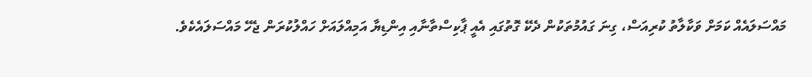މައްސަލައެއް ކަމަށް ވަކާލާތު ކުރިއަސް، ގިނަ ގައުމުތަކުން ދެކޭ ގޮތުގައި އެއީ ޕާކިސްތާނާއި އިންޑިޔާ އަމިއްލައަށް ހައްލުކުރަން ޖެހޭ މައްސަލައެކެވެ.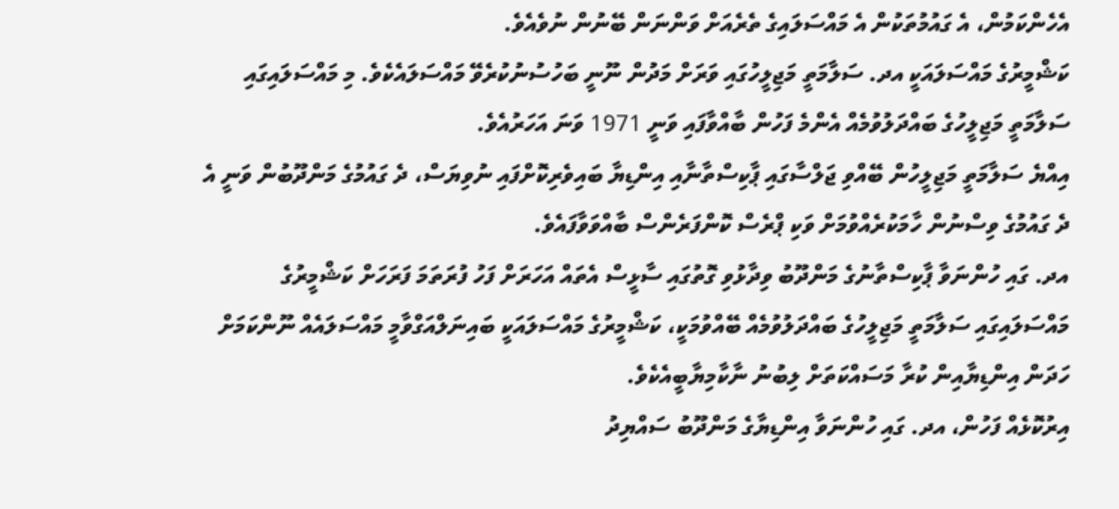އެހެންކަމުން، އެ ގައުމުތަކުން އެ މައްސަލައިގެ ތެރެއަށް ވަންނަން ބޭނުން ނުވެއެވެ.
ކަޝްމީރުގެ މައްސަލައަކީ އދ. ސަލާމަތީ މަޖިލީހުގައި ވަރަށް މަދުން ނޫނީ ބަހުސުނުކުރެވޭ މައްސަލައެކެވެ. މި މައްސަލައިގައި ސަލާމަތީ މަޖިލީހުގެ ބައްދަލުވުމެއް އެންމެ ފަހުން ބާއްވާފައި ވަނީ 1971 ވަނަ އަހަރުއެވެ.
އިއްޔެ ސަލާމަތީ މަޖިލީހުން ބޭއްވި ޖަލްސާގައި ޕާކިސްތާނާއި އިންޑިޔާ ބައިވެރިކޮށްފައި ނުވިޔަސް، ދެ ގައުމުގެ މަންދޫބުން ވަނީ އެ ދެ ގައުމުގެ ވިސްނުން ހާމަކުރެއްވުމަށް ވަކި ޕްރެސް ކޮންފަރެންސް ބާއްވަވާފައެވެ.
އދ. ގައި ހުންނަވާ ޕާކިސްތާނުގެ މަންދޫބު ވިދާޅުވި ގޮތުގައި ސާޅީސް އެތައް އަހަރަށް ފަހު ފުރަތަމަ ފަރަހަށް ކަޝްމީރުގެ މައްސަލައިގައި ސަލާމަތީ މަޖިލީހުގެ ބައްދަލުވުމެއް ބޭއްވުމަކީ، ކަޝްމީރުގެ މައްސަލައަކީ ބައިނަލްއަގްވާމީ މައްސަލައެއް ނޫންކަމަށް ހަދަން އިންޑިޔާއިން ކުރާ މަސައްކަތަށް ލިބުނު ނާކާމިޔާބީއެކެވެ.
އިރުކޮޅެއް ފަހުން، އދ. ގައި ހުންނަވާ އިންޑިޔާގެ މަންދޫބު ސައްޔިދު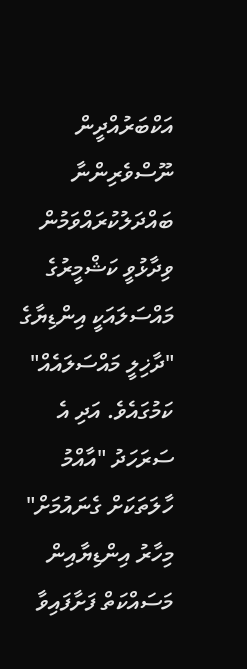އަކްބަރުއްދީން ނޫސްވެރިންނާ ބައްދަލުކުރައްވަމުން ވިދާޅުވީ ކަޝްމީރުގެ މައްސަލައަކީ އިންޑިޔާގެ "ދާޚިލީ މައްސަލައެއް" ކަމުގައެވެ. އަދި އެ ސަރަހަދު "އާއްމު ހާލަތަކަށް ގެނައުމަށް" މިހާރު އިންޑިޔާއިން މަސައްކަތް ފަށާފައިވާ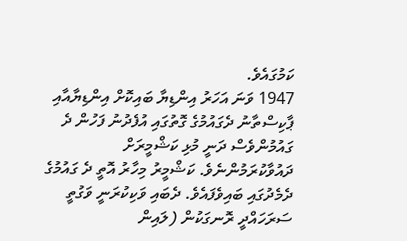ކަމުގައެވެ.
1947 ވަނަ އަހަރު އިންޑިޔާ ބައިކޮށް އިންޑިޔާއާއި ޕާކިސްތާނު ދެގައުމުގެ ގޮތުގައި އުފެދުނު ފަހުން ދެ ގައުމުންވެސް ދަނީ މުޅި ކަޝްމީރަށް ދައުވާކުރަމުންނެވެ. ކަޝްމީރު މިހާރު އޮތީ ދެ ގައުމުގެ ދެމެދުގައި ބައިވެފައެވެ. ދެބައި ވަކިކުރަނީ ވަގުތީ ސަރަހައްދީ ރޮނގަކުން (ލައިން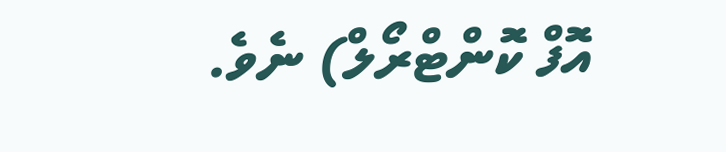އޮފް ކޮންޓްރޯލް) ނެވެ.